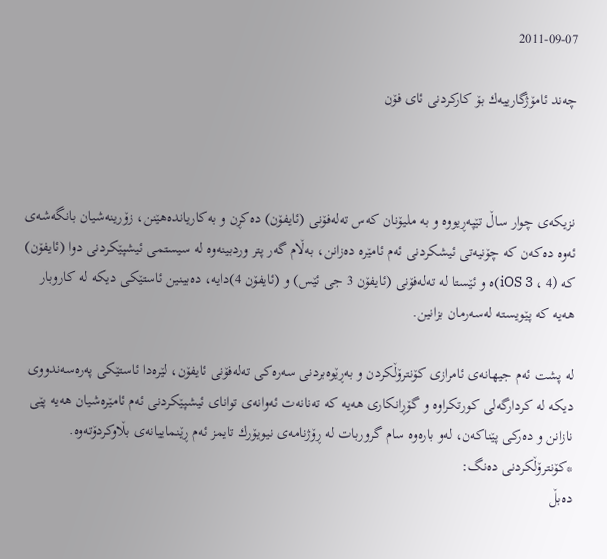2011-09-07

چه‌ند ئامۆژگارییه‌ك بۆ كاركردنی‌ ئای فۆن



نزیكه‌ی‌ چوار ساڵ تێپه‌ڕیووه‌ و به‌ ملیۆنان كه‌س ته‌له‌فۆنی‌ (ئایفۆن) ده‌كڕن و به‌كاریانده‌هێنن، زۆرینه‌شیان بانگه‌شه‌ی‌ ئه‌وه‌ ده‌كه‌ن كه‌ چۆنیه‌تی‌ ئیشكردنی‌ ئه‌م ئامێره‌ ده‌زانن، به‌ڵام گه‌ر پتر وردبینه‌وه‌ له‌ سیستمی‌ ئیشپێكردنی‌ دوا (ئایفۆن) كه‌ (iOS 3 ، 4)ه‌ و ئێستا له‌ ته‌له‌فۆنی‌ (ئایفۆن 3 جی‌ ئێس) و (ئایفۆن 4)دایه‌، ده‌بینین ئاستێكی‌ دیكه‌ له‌ كاروبار هه‌یه‌ كه‌ پێویسته‌ له‌سه‌رمان بزانین.

له‌ پشت ئه‌م جیهانه‌ی‌ ئامرازی‌ كۆنترۆڵكردن و به‌ڕێوه‌بردنی‌ سه‌ره‌كی‌ ته‌له‌فۆنی‌ ئایفۆن، لێره‌دا ئاستێكی‌ په‌ره‌سه‌ندووی‌ دیكه‌ له‌ كردارگه‌لی‌ كورتكراوه‌ و گۆڕانكاری‌ هه‌یه‌ كه‌ ته‌نانه‌ت ئه‌وانه‌ی‌ توانای‌ ئیشپێكردنی‌ ئه‌م ئامێره‌شیان هه‌یه‌ پێی‌ نازانن و ده‌ركی‌ پێناكه‌ن، له‌و باره‌وه‌ سام گروربات له‌ ڕۆژنامه‌ی‌ نیویۆرك تایمز ئه‌م ڕێنماییانه‌ی‌ بڵاوكردۆته‌وه‌.
*كۆنترۆڵكردنی‌ ده‌نگ:
ده‌بڵ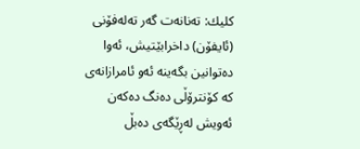كلیك: ته‌نانه‌ت گه‌ر ته‌له‌فۆنی‌ (ئایفۆن) داخرابێتیش، ئه‌وا ده‌توانین بگه‌ینه‌ ئه‌و ئامرازانه‌ی‌ كه‌ كۆنترۆڵی‌ ده‌نگ ده‌كه‌ن ئه‌ویش له‌ڕێگه‌ی‌ ده‌بڵ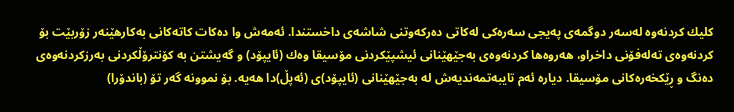كلیك كردنه‌وه‌ له‌سه‌ر دوگمه‌ی‌ په‌یجی‌ سه‌ره‌كی‌ له‌كاتی‌ ده‌ركه‌وتنی‌ شاشه‌ی‌ داخستندا. ئه‌مه‌ش وا ده‌كات كاته‌كانی‌ به‌كارهێنه‌ر زۆربێت بۆ كردنه‌وه‌ی‌ ته‌له‌فۆنی‌ داخراو، هه‌روه‌ها كردنه‌وه‌ی‌ به‌جێهێنانی‌ ئیشپێكردنی‌ مۆسیقا وه‌ك (ئایپۆد) و گه‌یشتن به‌ كۆنترۆڵكردنی‌ به‌رزكردنه‌وه‌ی‌ ده‌نگ و ڕێكخه‌ره‌كانی‌ مۆسیقا. دیاره‌ ئه‌م تایبه‌تمه‌ندیه‌ش له‌ به‌جێهێنانی‌ (ئایپۆد)ی‌ (ئه‌پڵ)دا هه‌یه‌. بۆ نموونه‌ گه‌ر تۆ (باندۆرا)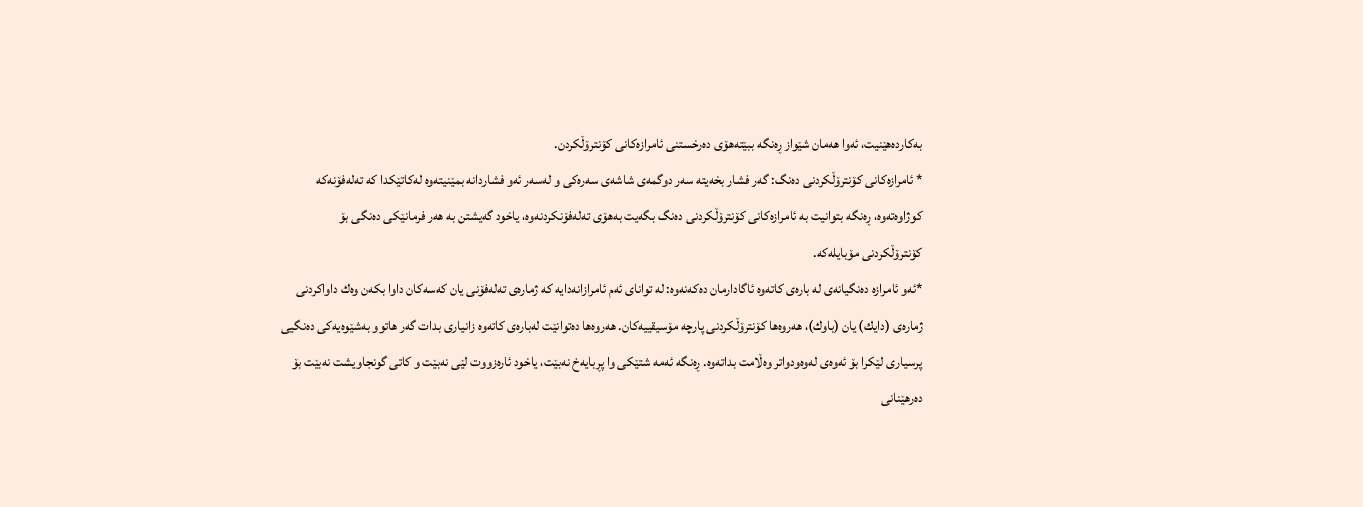به‌كارده‌هێنیت، ئه‌وا هه‌مان شێواز ڕه‌نگه‌ ببێته‌هۆی‌ ده‌رخستنی‌ ئامرازه‌كانی‌ كۆنترۆڵكردن.
* ئامرازه‌كانی‌ كۆنترۆڵكردنی‌ ده‌نگ: گه‌ر فشار بخه‌یته‌ سه‌ر دوگمه‌ی‌ شاشه‌ی‌ سه‌ره‌كی‌ و له‌سه‌ر ئه‌و فشاردانه‌ بمێنیته‌وه‌ له‌كاتێكدا كه‌ ته‌له‌فۆنه‌كه‌ كوژاوه‌ته‌وه‌، ڕه‌نگه‌ بتوانیت به‌ ئامرازه‌كانی‌ كۆنترۆڵكردنی‌ ده‌نگ بگه‌یت به‌هۆی‌ ته‌له‌فۆنكردنه‌وه‌، یاخود گه‌یشتن به‌ هه‌ر فرمانێكی‌ ده‌نگی‌ بۆ كۆنترۆڵكردنی‌ مۆبایله‌كه‌.
*ئه‌و ئامرازه‌ ده‌نگیانه‌ی‌ له‌ باره‌ی‌ كاته‌وه‌ ئاگادارمان ده‌كه‌نه‌وه‌: له‌ توانای‌ ئه‌م ئامرازانه‌دایه‌ كه‌ ژماره‌ی‌ ته‌له‌فۆنی‌ یان كه‌سه‌كان داوا بكه‌ن وه‌ك داواكردنی‌ ژماره‌ی‌ (دایك) یان (باوك)، هه‌روه‌ها كۆنترۆڵكردنی‌ پارچه‌ مۆسیقییه‌كان. هه‌روه‌ها ده‌توانێت له‌باره‌ی‌ كاته‌وه‌ زانیاری‌ بدات گه‌ر هاتوو به‌شێوه‌یه‌كی‌ ده‌نگیی‌ پرسیاری‌ لێكرا بۆ ئه‌وه‌ی‌ له‌وه‌ودواتر وه‌ڵامت بداته‌وه‌. ڕه‌نگه‌ ئه‌مه‌ شتێكی‌ وا پڕبایه‌خ نه‌بێت، یاخود ئاره‌زووت لێی‌ نه‌بێت و كاتی‌ گونجاویشت نه‌بێت بۆ ده‌رهێنانی‌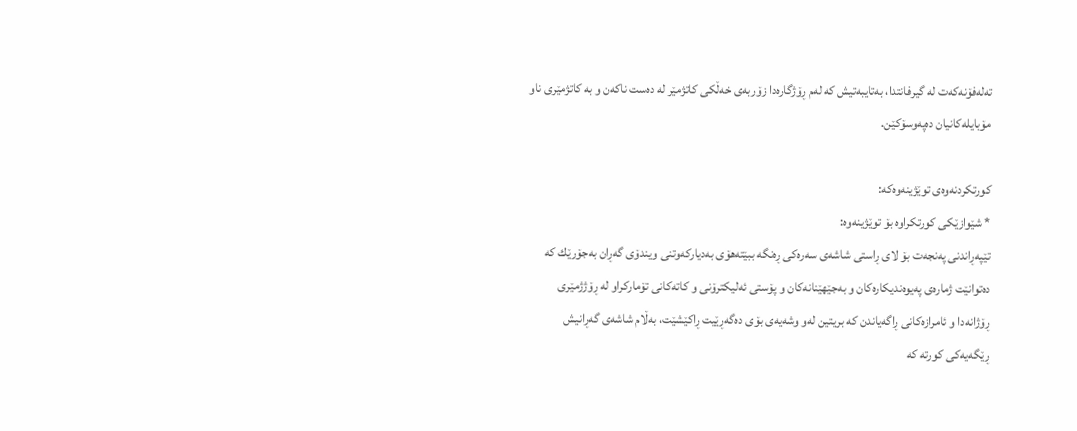ته‌له‌فۆنه‌كه‌ت له‌ گیرفانتدا، به‌تایبه‌تیش كه‌ له‌م ڕۆژگاره‌دا زۆربه‌ی‌ خه‌ڵكی‌ كاتژمێر له‌ ده‌ست ناكه‌ن و به‌ كاتژمێری‌ ناو مۆبایله‌كانیان ده‌په‌وسۆكێن.

كورتكردنه‌وه‌ی‌ توێژینه‌وه‌كه‌:
* شێوازێكی‌ كورتكراوه‌ بۆ توێژینه‌وه‌:
تێپه‌ڕاندنی‌ په‌نجه‌ت بۆ لای‌ ڕاستی‌ شاشه‌ی‌ سه‌ره‌كی‌ ڕه‌نگه‌ ببێته‌هۆی‌ به‌دیاركه‌وتنی‌ ویندۆی‌ گه‌ڕان به‌جۆرێك كه‌ ده‌توانێت ژماره‌ی‌ په‌یوه‌ندیكاره‌كان و به‌جێهێنانه‌كان و پۆستی‌ ئه‌لیكترۆنی‌ و كاته‌كانی‌ تۆماركراو له‌ ڕۆژژمێری‌ ڕۆژانه‌دا و ئامرازه‌كانی‌ ڕاگه‌یاندن كه‌ بریتین له‌و وشه‌یه‌ی‌ بۆی‌ ده‌گه‌ڕێیت ڕاكێشێت، به‌ڵام شاشه‌ی‌ گه‌ڕانیش ڕێگه‌یه‌كی‌ كورته‌ كه‌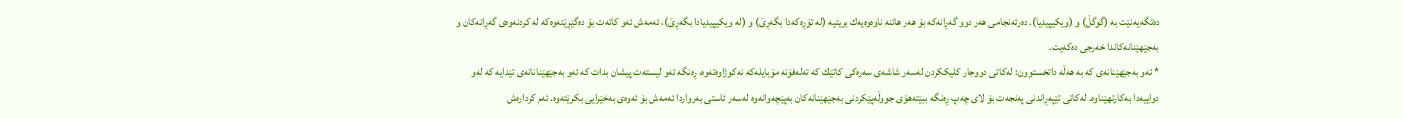ده‌تگه‌یه‌نێت به‌ (گوگڵ) و (ویكیپیدیا). ده‌رئه‌نجامی‌ هه‌ر دوو گه‌ڕانه‌كه‌ بۆ هه‌ر هاتنه‌ ناوه‌وه‌یه‌ك بریتیه‌ (له‌ تۆڕه‌كه‌دا بگه‌ڕێ‌) و (له‌ ویكیپیدیادا بگه‌ڕێ‌)، ئه‌مه‌ش ئه‌و كاته‌ت بۆ ده‌گێڕێته‌وه‌كه‌ له‌ كردنه‌وه‌ی‌ گه‌ڕانه‌كان و به‌جێهێنانه‌كاندا خه‌رجی‌ ده‌كه‌یت.
* ئه‌و به‌جێهێنانه‌ی‌ كه‌ به‌ هه‌ڵه‌ داتخستوون: له‌كاتی‌ دووجار كلیككردن له‌سه‌ر شاشه‌ی‌ سه‌ره‌كی‌ كاتێك كه‌ ته‌له‌فۆنه‌ مۆبایله‌كه‌ نه‌كوژاوه‌ته‌وه‌، ڕه‌نگه‌ ئه‌و لیسته‌ت پیشان بدات كه‌ ئه‌و به‌جێهێنانانه‌ی‌ تێدایه‌ كه‌ له‌و دواییه‌دا به‌كارتهێناوه‌. له‌كاتی‌ تێپه‌ڕاندنی‌ په‌نجه‌ت بۆ لای‌ چه‌پ ڕه‌نگه‌ ببێته‌هۆی‌ جووڵه‌پێكردنی‌ به‌جێهێنانه‌كان به‌پێچه‌وانه‌وه‌ له‌سه‌ر ئاستی‌ به‌رواردا ئه‌مه‌ش بۆ ئه‌وه‌ی‌ به‌خێرایی‌ بكرێته‌وه‌. ئه‌م كرداره‌ش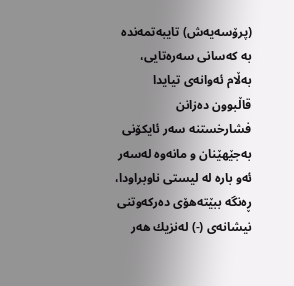(پرۆسه‌یه‌ش) تایبه‌تمه‌نده‌ به‌ كه‌سانی‌ سه‌ره‌تایی‌، به‌ڵام ئه‌وانه‌ی‌ تیایدا قاڵبوون ده‌زانن فشارخستنه‌ سه‌ر ئایكۆنی‌ به‌جێهێنان و مانه‌وه‌ له‌سه‌ر ئه‌و باره‌ له‌ لیستی‌ ناوبراودا، ڕه‌نگه‌ ببێته‌هۆی‌ ده‌ركه‌وتنی‌ نیشانه‌ی‌ (-) له‌نزیك هه‌ر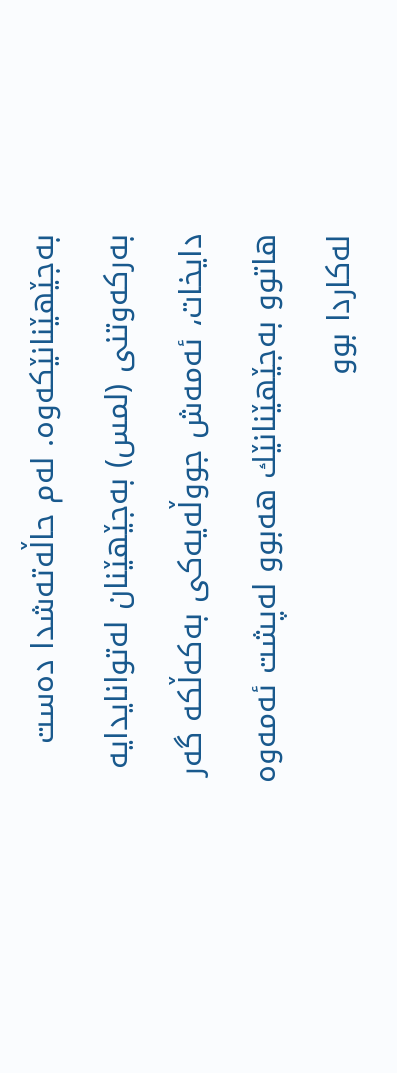به‌جێهێنانێكه‌وه‌. له‌م حاڵه‌ته‌شدا ده‌ست به‌ركه‌وتنی‌ (لمس) به‌جێهێنان له‌توانایدایه‌ دایخات، ئه‌مه‌ش جووڵه‌یه‌كی‌ به‌كه‌ڵكه‌ گه‌ر هاتوو به‌جێهێنانێك هه‌بوو له‌پشت ئه‌مه‌وه‌ له‌كاردا بوو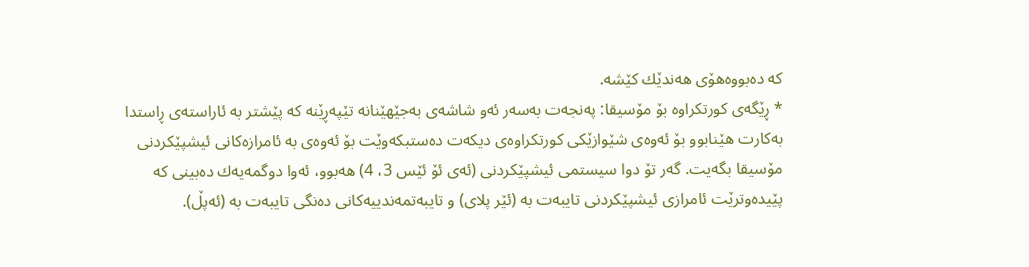كه‌ ده‌بووه‌هۆی‌ هه‌ندێك كێشه‌.
* ڕێگه‌ی‌ كورتكراوه‌ بۆ مۆسیقا: په‌نجه‌ت به‌سه‌ر ئه‌و شاشه‌ی‌ به‌جێهێنانه‌ تێپه‌ڕێنه‌ كه‌ پێشتر به‌ ئاراسته‌ی‌ ڕاستدا به‌كارت هێنابوو بۆ ئه‌وه‌ی‌ شێوازێكی‌ كورتكراوه‌ی‌ دیكه‌ت ده‌ستبكه‌وێت بۆ ئه‌وه‌ی‌ به‌ ئامرازه‌كانی‌ ئیشپێكردنی‌ مۆسیقا بگه‌یت. گه‌ر تۆ دوا سیستمی‌ ئیشپێكردنی‌ (ئه‌ی‌ ئۆ ئێس 3، 4) هه‌بوو، ئه‌وا دوگمه‌یه‌ك ده‌بینی‌ كه‌ پێیده‌وترێت ئامرازی‌ ئیشپێكردنی‌ تایبه‌ت به‌ (ئێر پلای‌) و تایبه‌تمه‌ندییه‌كانی‌ ده‌نگی‌ تایبه‌ت به‌ (ئه‌پڵ).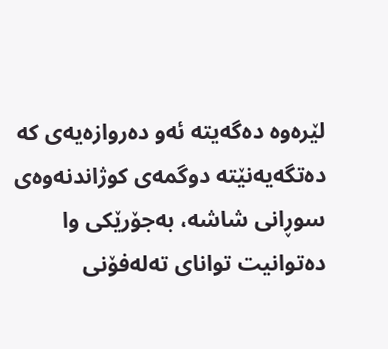لێره‌وه‌ ده‌گه‌یته‌ ئه‌و ده‌روازه‌یه‌ی‌ كه‌ ده‌تگه‌یه‌نێته‌ دوگمه‌ی‌ كوژاندنه‌وه‌ی‌ سوڕانی‌ شاشه‌، به‌جۆرێكی‌ وا ده‌توانیت توانای‌ ته‌له‌فۆنی‌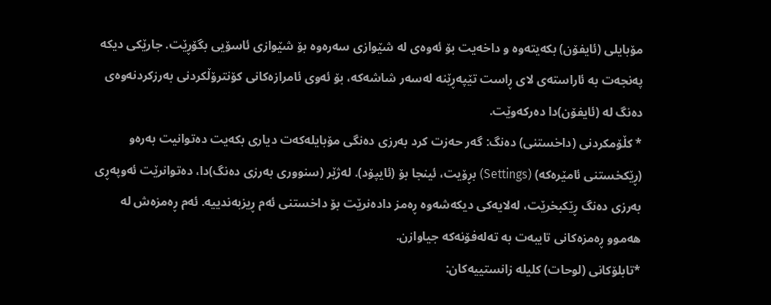مۆبایلی‌ (ئایفۆن) بكه‌یته‌وه‌ و داخه‌یت بۆ ئه‌وه‌ی‌ له‌ شێوازی‌ سه‌ره‌وه‌ بۆ شێوازی‌ ئاسۆیی‌ بگۆڕێت. جارێكی‌ دیكه‌ په‌نجه‌ت به‌ ئاراسته‌ی‌ لای‌ ڕاست تێپه‌ڕێنه‌ له‌سه‌ر شاشه‌كه‌، بۆ ئه‌وی‌ ئامرازه‌كانی‌ كۆنترۆڵكردنی‌ به‌رزكردنه‌وه‌ی‌ ده‌نگ له‌ (ئایفۆن)دا ده‌ركه‌وێت.
* كڵۆمكردنی‌ (داخستنی‌) ده‌نگ: گه‌ر حه‌زت كرد به‌رزی‌ ده‌نگی‌ مۆبایله‌كه‌ت دیاری‌ بكه‌یت ده‌توانیت به‌ره‌و (ڕێكخستنی‌ ئامێره‌كه‌) (Settings) بڕۆیت، ئینجا بۆ (ئایپۆد). له‌ژێر (سنووری‌ به‌رزی‌ ده‌نگ)دا، ده‌توانرێت ئه‌وپه‌ڕی‌ به‌رزی‌ ده‌نگ ڕێكبخرێت، له‌لایه‌كی‌ دیكه‌شه‌وه‌ ڕه‌مز داده‌نرێت بۆ داخستنی‌ ئه‌م ڕیزبه‌ندییه‌. ئه‌م ڕه‌مزه‌ش له‌ هه‌موو ڕه‌مزه‌كانی‌ تایبه‌ت به‌ ته‌له‌فۆنه‌كه‌ جیاوازن.
*تابلۆكانی‌ (لوحات) كلیله‌ زانستییه‌كان: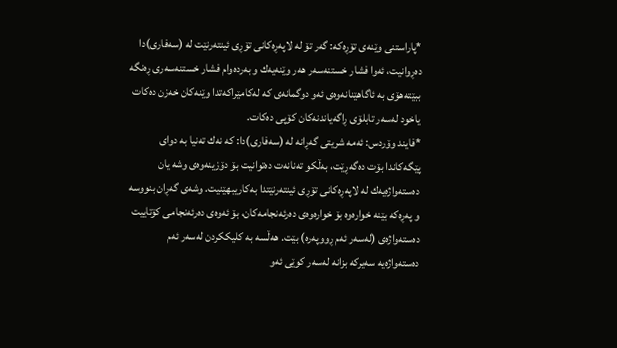*پاراستنی‌ وێنه‌ی‌ تۆڕه‌كه‌: گه‌ر تۆ له‌ لاپه‌ڕه‌كانی‌ تۆڕی‌ ئینته‌رنێت له‌ (سه‌فاری‌)دا ده‌ڕوانیت، ئه‌وا فشار خستنه‌سه‌ر هه‌ر وێنه‌یه‌ك و به‌رده‌وام فشار خستنه‌سه‌ری‌ ڕه‌نگه‌ ببێته‌هۆی‌ به‌ ئاگاهێنانه‌وه‌ی‌ ئه‌و دوگمانه‌ی‌ كه‌ له‌كامێراكه‌تدا وێنه‌كان خه‌زن ده‌كات یاخود له‌سه‌ر تابلۆی‌ ڕاگه‌یاندنه‌كان كۆپی‌ ده‌كات.
*فایند وۆردس: ئه‌مه‌ شریتی‌ گه‌ڕانه‌ له‌ (سه‌فاری‌)دا: كه‌ نه‌ك ته‌نیا به‌ دوای‌ پێگه‌كاندا بۆت ده‌گه‌ڕێت، به‌ڵكو ته‌نانه‌ت ده‌توانیت بۆ دۆزینه‌وه‌ی‌ وشه‌ یان ده‌سته‌واژه‌یه‌ك له‌ لاپه‌ڕه‌كانی‌ تۆڕی‌ ئینته‌رنێتدا به‌كاریبهێنیت. وشه‌ی‌ گه‌ڕان بنووسه‌ و په‌ڕه‌كه‌ بێنه‌ خواره‌وه‌ بۆ خواره‌وه‌ی‌ ده‌رئه‌نجامه‌كان، بۆ ئه‌وه‌ی‌ ده‌رئه‌نجامی‌ كۆتاییت ده‌سته‌واژه‌ی‌ (له‌سه‌ر ئه‌م ڕووپه‌ره‌) بێت. هه‌ڵسه‌ به‌ كلیككردن له‌سه‌ر ئه‌م ده‌سته‌واژه‌یه‌ سه‌یركه‌ بزانه‌ له‌سه‌ر كوێی‌ ئه‌و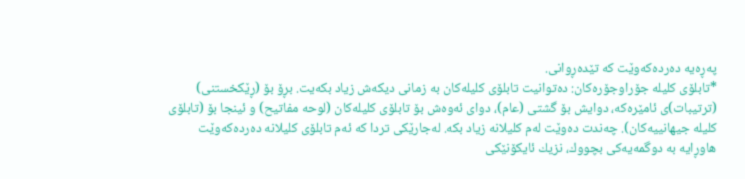په‌ڕه‌یه‌ ده‌رده‌كه‌وێت كه‌ تێده‌ڕوانی‌.
*تابلۆی‌ كلیله‌ جۆراوجۆره‌كان: ده‌توانیت تابلۆی‌ كلیله‌كان به‌ زمانی‌ دیكه‌ش زیاد بكه‌یت. بڕۆ بۆ (ڕێكخستنی‌) (ترتیبات)ی‌ ئامێره‌كه‌، دوایش بۆ گشتی‌ (عام)، دوای‌ ئه‌وه‌ش بۆ تابلۆی‌ كلیله‌كان (لوحه‌ مفاتیح) و ئینجا بۆ (تابلۆی‌ كلیله‌ جیهانییه‌كان). چه‌ندت ده‌وێت له‌م كلیلانه‌ زیاد بكه‌. له‌جارێكی‌ تردا كه‌ ئه‌م تابلۆی‌ كلیلانه‌ ده‌رده‌كه‌وێت هاوڕایه‌ به‌ دوگمه‌یه‌كی‌ بچووك، نزیك ئایكۆنێكی‌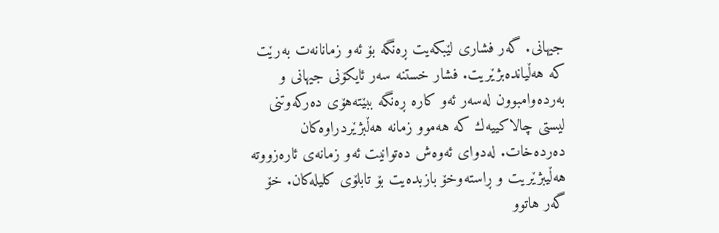جیهانی‌. گه‌ر فشاری‌ لێبكه‌یت ڕه‌نگه‌ بۆ ئه‌و زمانانه‌ت به‌رێت كه‌ هه‌ڵیانده‌بژێریت. فشار خستنه‌ سه‌ر ئایكۆنی‌ جیهانی‌ و به‌رده‌وامبوون له‌سه‌ر ئه‌و كاره‌ ڕه‌نگه‌ ببێته‌هۆی‌ ده‌ركه‌وتنی‌ لیستی‌ چالاكییه‌ك كه‌ هه‌موو زمانه‌ هه‌ڵبژێردراوه‌كان ده‌رده‌خات. له‌دوای‌ ئه‌وه‌ش ده‌توانیت ئه‌و زمانه‌ی‌ ئاره‌زووته‌ هه‌ڵیبژێریت و ڕاسته‌وخۆ بازبده‌یت بۆ تابلۆی‌ كلیله‌كان. خۆ گه‌ر هاتوو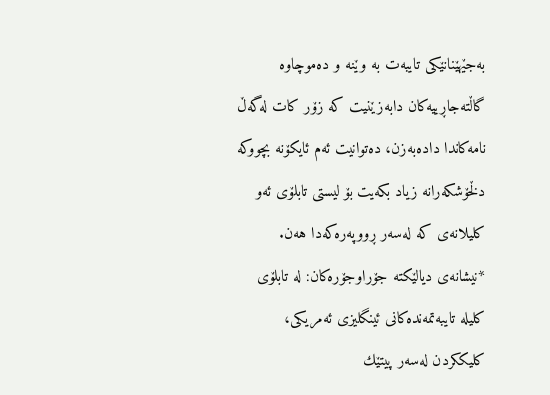به‌جێهێنانێكی‌ تایبه‌ت به‌ وێنه‌ و ده‌موچاوه‌ گاڵته‌جاڕییه‌كان دابه‌زێنیت كه‌ زۆر كات له‌گه‌ڵ نامه‌كاندا داده‌به‌زن، ده‌توانیت ئه‌م ئایكۆنه‌ بچووكه‌ دڵخۆشكه‌رانه‌ زیاد بكه‌یت بۆ لیستی‌ تابلۆی‌ ئه‌و كلیلانه‌ی‌ كه‌ له‌سه‌ر ڕووپه‌ره‌كه‌دا هه‌ن.
*نیشانه‌ی‌ دیالێكته‌ جۆراوجۆره‌كان: له‌ تابلۆی‌ كلیله‌ تایبه‌تمه‌نده‌كانی‌ ئینگلیزی‌ ئه‌مریكی‌، كلیككردن له‌سه‌ر پیتێك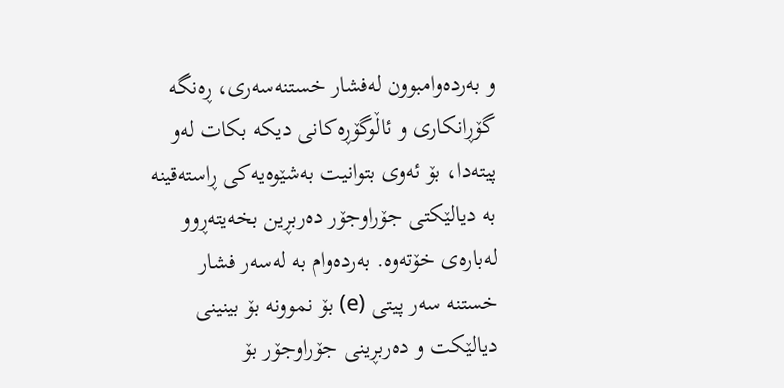و به‌رده‌وامبوون له‌فشار خستنه‌سه‌ری‌، ڕه‌نگه‌ گۆڕانكاری‌ و ئاڵوگۆڕه‌كانی‌ دیكه‌ بكات له‌و پیته‌دا، بۆ ئه‌وی‌ بتوانیت به‌شێوه‌یه‌كی‌ ڕاسته‌قینه‌ به‌ دیالێكتی‌ جۆراوجۆر ده‌ربڕین بخه‌یته‌ڕوو له‌باره‌ی‌ خۆته‌وه‌. به‌رده‌وام به‌ له‌سه‌ر فشار خستنه‌ سه‌ر پیتی‌ (e) بۆ نموونه‌ بۆ بینینی‌ دیالێكت و ده‌ربڕینی‌ جۆراوجۆر بۆ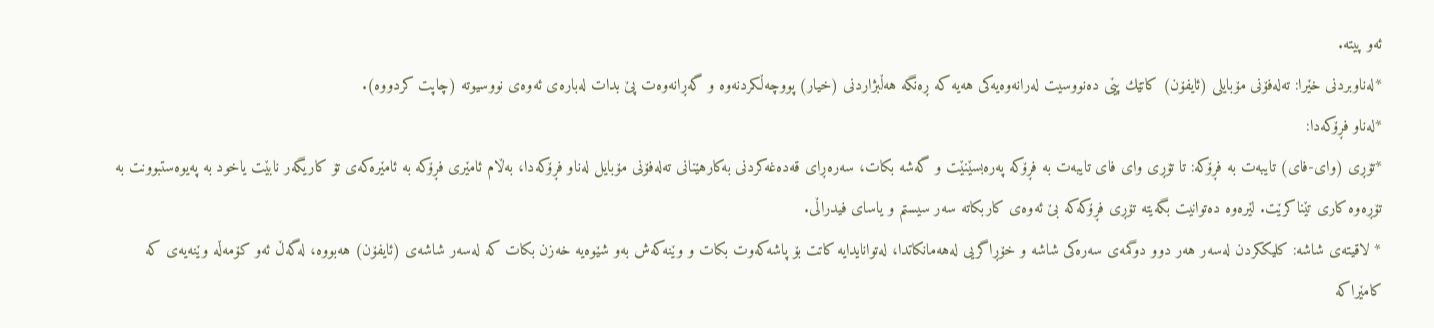ئه‌و پیته‌.
*له‌ناوبردنی‌ خێرا: ته‌له‌فۆنی‌ مۆبایلی‌ (ئایفۆن) كاتێك پێی‌ ده‌نووسیت له‌رانه‌وه‌یه‌كی‌ هه‌یه‌ كه‌ ڕه‌نگه‌ هه‌ڵبژاردنی‌ (خیار) پووچه‌ڵكردنه‌وه‌ و گه‌ڕانه‌وه‌ت پێ‌ بدات له‌باره‌ی‌ ئه‌وه‌ی‌ نووسیوته‌ (چاپت كردووه‌).
*له‌ناو فڕۆكه‌دا:
*تۆڕی‌ (وای‌-فای‌) تایبه‌ت به‌ فڕۆكه‌: تا تۆڕی‌ وای‌ فای‌ تایبه‌ت به‌ فڕۆكه‌ په‌ره‌بسێنێت و گه‌شه‌ بكات، سه‌ره‌ڕای‌ قه‌ده‌غه‌كردنی‌ به‌كارهێنانی‌ ته‌له‌فۆنی‌ مۆبایل له‌ناو فڕۆكه‌دا، به‌ڵام ئامێری‌ فڕۆكه‌ به‌ ئامێره‌كه‌ی‌ تۆ كاریگه‌ر نابێت یاخود به‌ په‌یوه‌ستبوونت به‌ تۆڕه‌وه‌ كاری‌ تێناكرێت. لێره‌وه‌ ده‌توانیت بگه‌یته‌ تۆڕی‌ فڕۆكه‌كه‌ بێ‌ ئه‌وه‌ی‌ كاربكاته‌ سه‌ر سیستم و یاسای‌ فیدراڵی‌.
* لاقیته‌ی‌ شاشه‌: كلیككردن له‌سه‌ر هه‌ر دوو دوگمه‌ی‌ سه‌ره‌كی‌ شاشه‌ و خۆڕاگریی‌ له‌هه‌مانكاتدا، له‌توانایدایه‌ كاتت بۆ پاشه‌كه‌وت بكات و وێنه‌كه‌ش به‌و شێوه‌یه‌ خه‌زن بكات كه‌ له‌سه‌ر شاشه‌ی‌ (ئایفۆن) هه‌بووه‌، له‌گه‌ڵ ئه‌و كۆمه‌ڵه‌ وێنه‌یه‌ی‌ كه‌ كامێراكه‌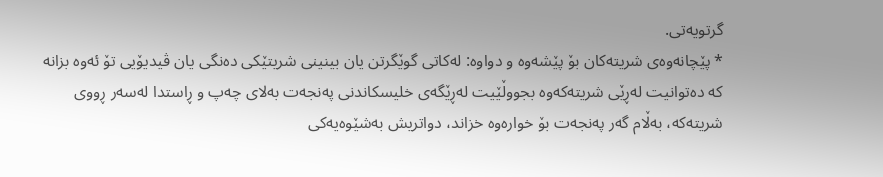گرتویه‌تی‌.
* پێچانه‌وه‌ی‌ شریته‌كان بۆ پێشه‌وه‌ و دواوه‌: له‌كاتی‌ گوێگرتن یان بینینی‌ شریتێكی‌ ده‌نگی‌ یان ڤیدیۆیی‌ تۆ ئه‌وه‌ بزانه‌ كه‌ ده‌توانیت له‌ڕێی‌ شریته‌كه‌وه‌ بجووڵێیت له‌ڕێگه‌ی‌ خلیسكاندنی‌ په‌نجه‌ت به‌لای‌ چه‌پ و ڕاستدا له‌سه‌ر ڕووی‌ شریته‌كه‌، به‌ڵام گه‌ر په‌نجه‌ت بۆ خواره‌وه‌ خزاند، دواتریش به‌شێوه‌یه‌كی‌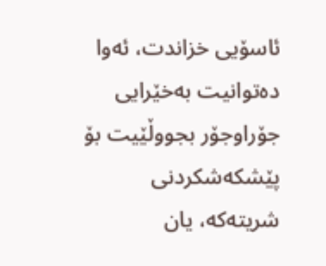ئاسۆیی‌ خزاندت، ئه‌وا ده‌توانیت به‌خێرایی‌ جۆراوجۆر بجووڵێیت بۆ پێشكه‌شكردنی‌ شریته‌كه‌، یان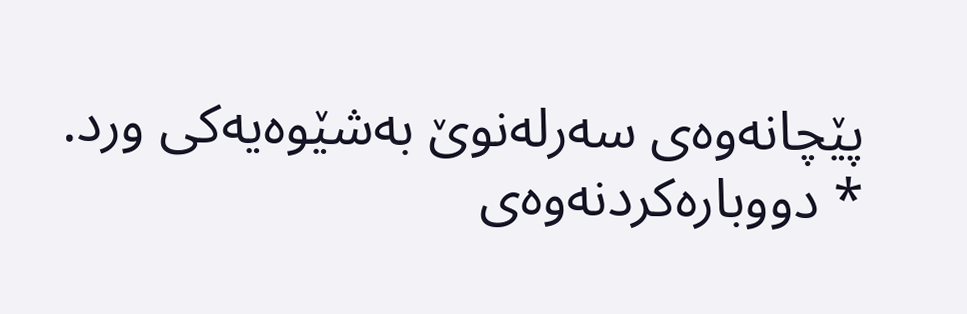پێچانه‌وه‌ی‌ سه‌رله‌نوێ‌ به‌شێوه‌یه‌كی‌ ورد.
* دووباره‌كردنه‌وه‌ی‌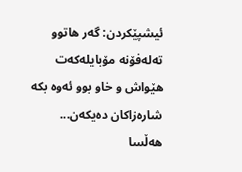ئیشپێكردن: گه‌ر هاتوو ته‌له‌فۆنه‌ مۆبایله‌كه‌ت هێواش و خاو بوو ئه‌وه‌ بكه‌ شاره‌زاكان ده‌یكه‌ن... هه‌ڵسا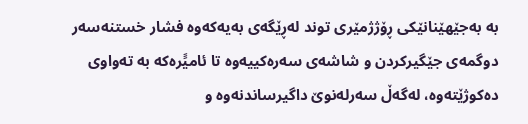به‌ به‌جێهێنانێكی‌ ڕۆژژمێری‌ توند له‌ڕێگه‌ی‌ به‌یه‌كه‌وه‌ فشار خستنه‌سه‌ر دوگمه‌ی‌ جێگیركردن و شاشه‌ی‌ سه‌ره‌كییه‌وه‌ تا ئامیًَره‌كه‌ به‌ ته‌واوی‌ ده‌كوژێته‌وه‌، له‌گه‌ڵ سه‌رله‌نوێ‌ داگیرساندنه‌وه‌ و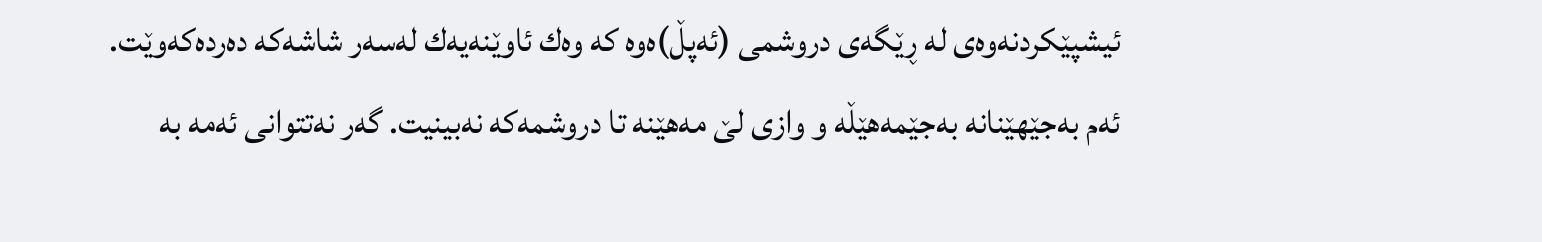ئیشپێكردنه‌وه‌ی‌ له‌ ڕێگه‌ی‌ دروشمی‌ (ئه‌پڵ)ه‌وه‌ كه‌ وه‌ك ئاوێنه‌یه‌ك له‌سه‌ر شاشه‌كه‌ ده‌رده‌كه‌وێت. ئه‌م به‌جێهێنانه‌ به‌جێمه‌هێڵه‌ و وازی‌ لێ‌ مه‌هێنه‌ تا دروشمه‌كه‌ نه‌بینیت. گه‌ر نه‌تتوانی‌ ئه‌مه‌ به‌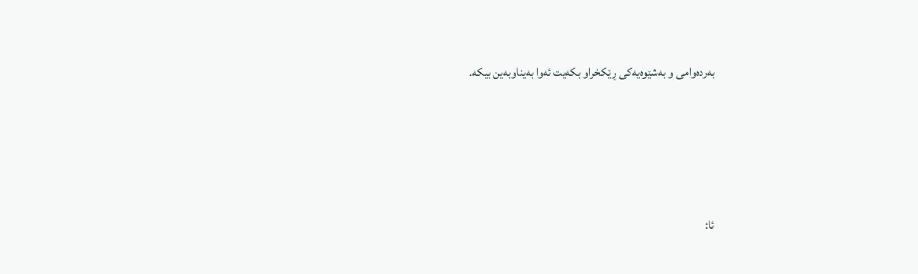به‌رده‌وامی‌ و به‌شێوه‌یه‌كی‌ ڕێكخراو بكه‌یت ئه‌وا به‌یناوبه‌ین بیكه‌.





ئا: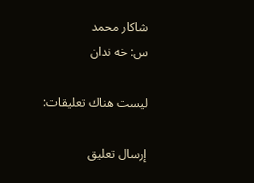شاكار محمد
س: خه ندان

ليست هناك تعليقات:

إرسال تعليق